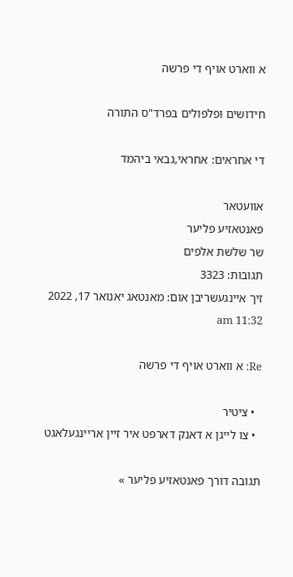א ווארט אויף די פרשה

חידושים ופלפולים בפרד"ס התורה

די אחראים: אחראי,גבאי ביהמד

אוועטאר
פאנטאזיע פליער
שר שלשת אלפים
תגובות: 3323
זיך איינגעשריבן אום: מאנטאג יאנואר 17, 2022 11:32 am

Re: א ווארט אויף די פרשה

  • ציטיר
  • צו לייגן א דאנק דארפט איר זיין אריינגעלאגט

תגובה דורך פאנטאזיע פליער »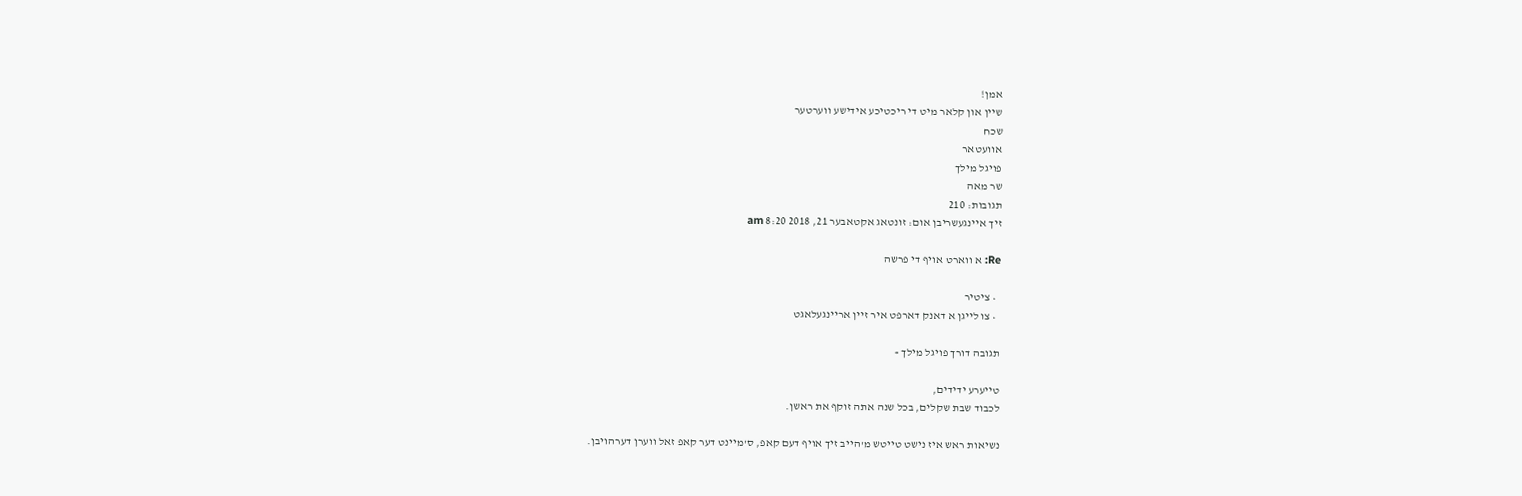אמן!
שיין און קלאר מיט די ריכטיכע אידישע ווערטער
שכח
אוועטאר
פויגל מילך
שר מאה
תגובות: 210
זיך איינגעשריבן אום: זונטאג אקטאבער 21, 2018 8:20 am

Re: א ווארט אויף די פרשה

  • ציטיר
  • צו לייגן א דאנק דארפט איר זיין אריינגעלאגט

תגובה דורך פויגל מילך »

טייערע ידידים,
לכבוד שבת שקלים, בכל שנה אתה זוקף את ראשן.

נשיאות ראש איז נישט טייטש מ'הייב זיך אויף דעם קאפ, ס'מיינט דער קאפ זאל ווערן דערהויבן.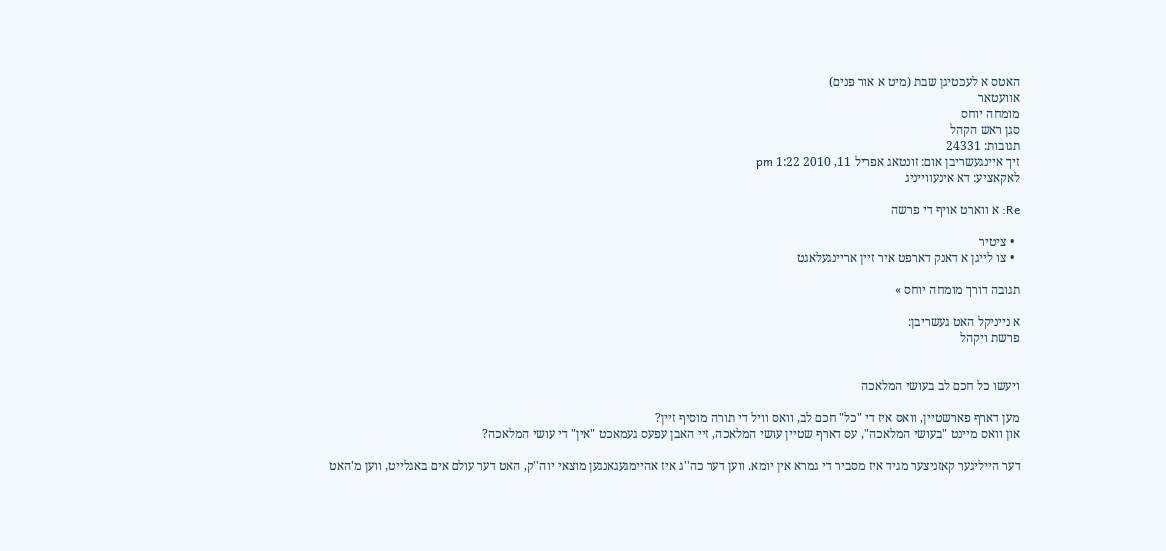האטס א לעכטיגן שבת (מיט א אור פנים)
אוועטאר
מומחה יוחס
סגן ראש הקהל
תגובות: 24331
זיך איינגעשריבן אום: זונטאג אפריל 11, 2010 1:22 pm
לאקאציע: דא אינעווייניג

Re: א ווארט אויף די פרשה

  • ציטיר
  • צו לייגן א דאנק דארפט איר זיין אריינגעלאגט

תגובה דורך מומחה יוחס »

א נייניקל האט געשריבן:
פרשת ויקהל


ויעשו כל חכם לב בעושי המלאכה

מען דארף פארשטיין, וואס איז די "כל" חכם לב, וואס וויל די תורה מוסיף זיין?
און וואס מיינט "בעושי המלאכה", עס דארף שטיין עושי המלאכה, זיי האבן עפעס געמאכט "אין" די עושי המלאכה?

דער הייליגער קאזניצער מגיד איז מסביר די גמרא אין יומא. ווען דער כה''ג איז אהיימגעגאנגען מוצאי יוה''ק, האט דער עולם אים באגלייט, ווען מ'האט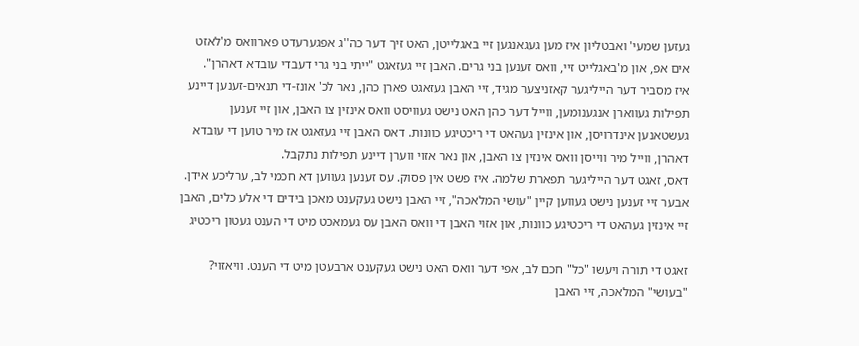געזען שמעי' ואבטליון איז מען געגאנגען זיי באגלייטן, האט זיך דער כה''ג אפגערעדט פארוואס מ'לאזט אים אפ, און מ'באגלייט זיי, וואס זענען בני גרים. האבן זיי געזאגט "ייתי בני גרי דעבדי עובדא דאהרן".
איז מסביר דער הייליגער קאזניצער מגיד, זיי האבן געזאגט פארן כהן, נאר לכ' אונז-די תנאים-זענען דיינע תפילות געווארן אנגענומען, ווייל דער כהן האט נישט געוויסט וואס אינזין צו האבן, און זיי זענען געשטאנען אינדרויסן, און אינזין געהאט די ריכטיגע כוונות. דאס האבן זיי געזאגט אז מיר טוען די עובדא דאהרן, ווייל מיר ווייסן וואס אינזין צו האבן, און נאר אזוי ווערן דיינע תפילות נתקבל.
דאס, זאגט דער הייליגער תפארת שלמה. איז פשט אין פסוק. עס זענען געווען דא חכמי לב, ערליכע אידן. אבער זיי זענען נישט געווען קיין "עושי המלאכה", זיי האבן נישט געקענט מאכן בידים די אלע כלים, האבן זיי אינזין געהאט די ריכטיגע כוונות, און אזוי האבן די וואס האבן עס געמאכט מיט די הענט געטון ריכטיג

זאגט די תורה ויעשו "כל" חכם לב, אפי דער וואס האט נישט געקענט ארבעטן מיט די הענט. וויאזוי? "בעושי" המלאכה, זיי האבן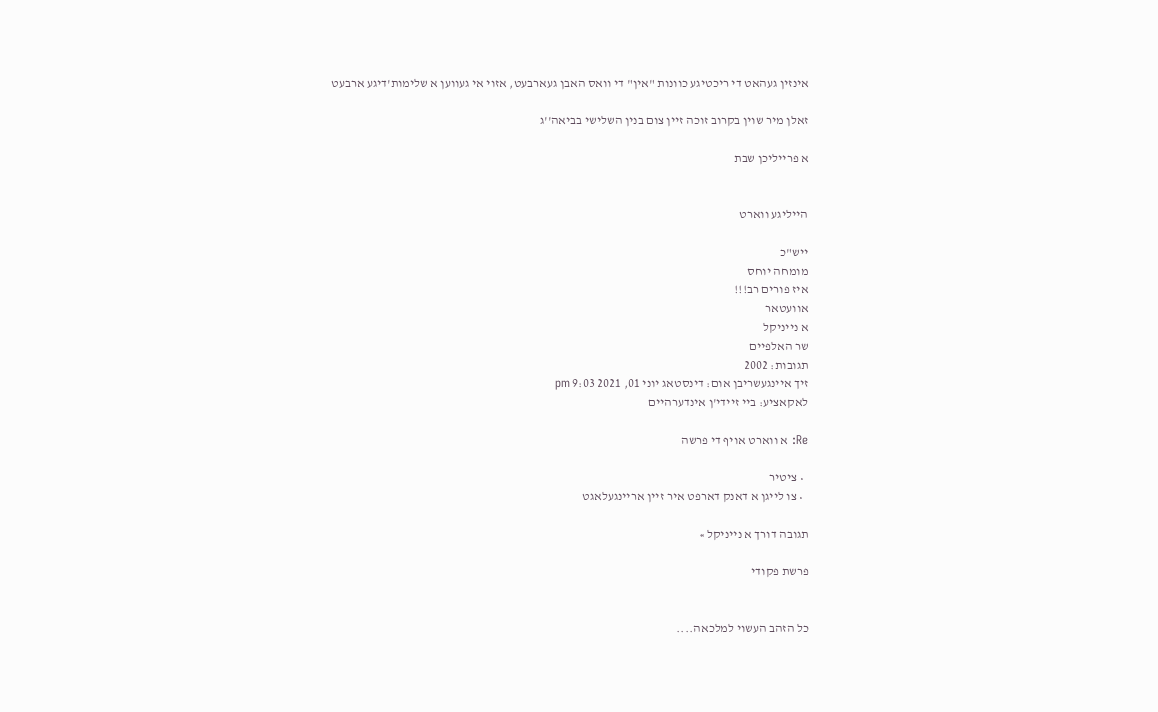אינזין געהאט די ריכטיגע כוונות "אין" די וואס האבן געארבעט, אזוי אי געווען א שלימות'דיגע ארבעט

זאלן מיר שוין בקרוב זוכה זיין צום בנין השלישי בביאה''ג

א פרייליכן שבת


הייליגע ווארט

ייש"כ
מומחה יוחס
איז פורים רב!!!
אוועטאר
א נייניקל
שר האלפיים
תגובות: 2002
זיך איינגעשריבן אום: דינסטאג יוני 01, 2021 9:03 pm
לאקאציע: ביי זיידי'ן אינדערהיים

Re: א ווארט אויף די פרשה

  • ציטיר
  • צו לייגן א דאנק דארפט איר זיין אריינגעלאגט

תגובה דורך א נייניקל »

פרשת פקודי


כל הזהב העשוי למלכאה....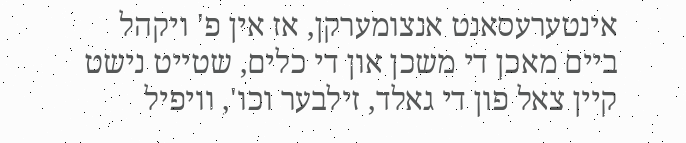אינטערעסאנט אנצומערקן, אז אין פ' ויקהל ביים מאכן די משכן און די כלים, שטייט נישט קיין צאל פון די גאלד, זילבער וכו', וויפיל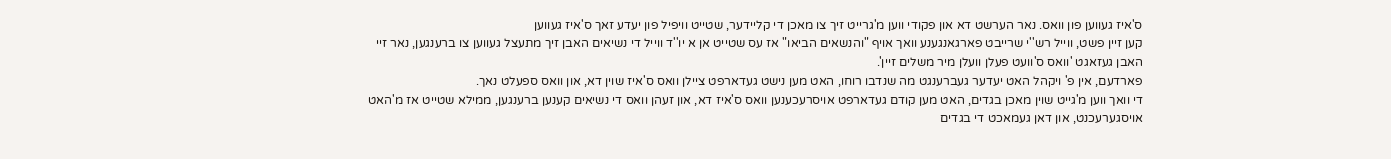ס'איז געווען פון וואס. נאר הערשט דא און פקודי ווען מ'גרייט זיך צו מאכן די קליידער, שטייט וויפיל פון יעדע זאך ס'איז געווען
קען זיין פשט, ווייל רש''י שרייבט פארגאנגענע וואך אויף "והנשאים הביאו" אז עס שטייט אן א יו''ד ווייל די נשיאים האבן זיך מתעצל געווען צו ברענגען, נאר זיי האבן געזאגט 'וואס ס'וועט פעלן וועלן מיר משלים זיין'.
פארדעם, אין פ' ויקהל האט יעדער געברענגט מה שנדבו רוחו, האט מען נישט געדארפט ציילן וואס ס'איז שוין דא, און וואס ספעלט נאך.
די וואך ווען מ'גייט שוין מאכן בגדים, האט מען קודם געדארפט אויסרעכענען וואס ס'איז דא, און זעהן וואס די נשיאים קענען ברענגען, ממילא שטייט אז מ'האט אויסגערעכנט, און דאן געמאכט די בגדים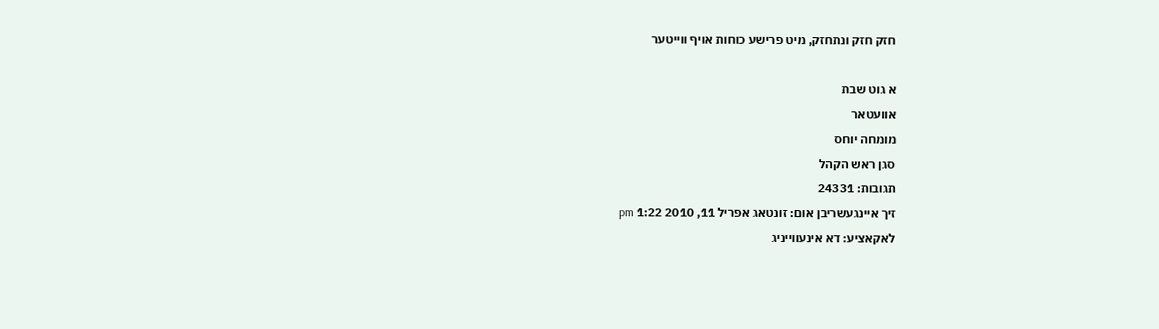חזק חזק ונתחזק, מיט פרישע כוחות אויף ווייטער

א גוט שבת
אוועטאר
מומחה יוחס
סגן ראש הקהל
תגובות: 24331
זיך איינגעשריבן אום: זונטאג אפריל 11, 2010 1:22 pm
לאקאציע: דא אינעווייניג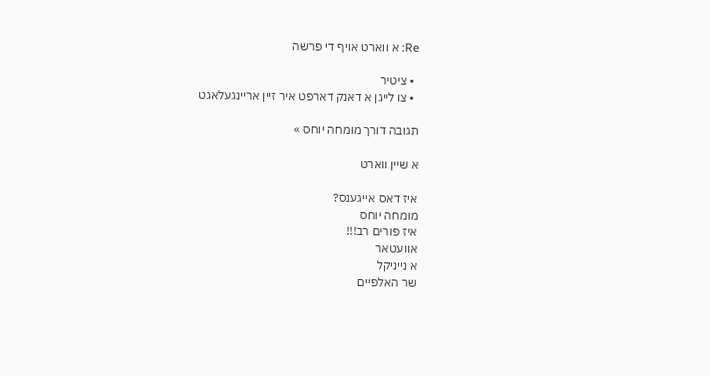Re: א ווארט אויף די פרשה

  • ציטיר
  • צו לייגן א דאנק דארפט איר זיין אריינגעלאגט

תגובה דורך מומחה יוחס »

א שיין ווארט

איז דאס אייגענס?
מומחה יוחס
איז פורים רב!!!
אוועטאר
א נייניקל
שר האלפיים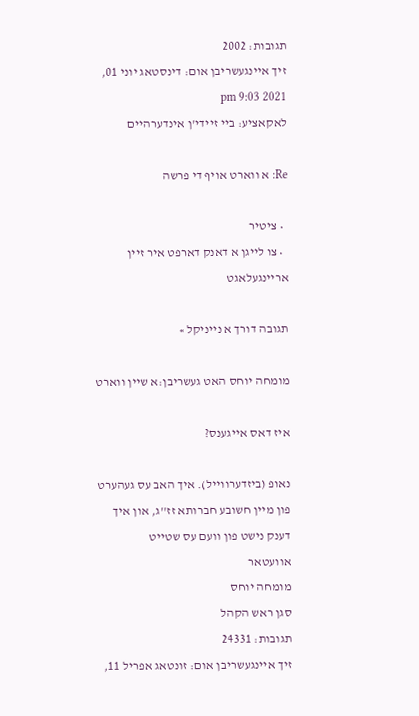תגובות: 2002
זיך איינגעשריבן אום: דינסטאג יוני 01, 2021 9:03 pm
לאקאציע: ביי זיידי'ן אינדערהיים

Re: א ווארט אויף די פרשה

  • ציטיר
  • צו לייגן א דאנק דארפט איר זיין אריינגעלאגט

תגובה דורך א נייניקל »

מומחה יוחס האט געשריבן:א שיין ווארט

איז דאס אייגענס?

נאופ (ביזדערווייל). איך האב עס געהערט פון מיין חשובע חברותא זז''ג, און איך דענק נישט פון וועם עס שטייט
אוועטאר
מומחה יוחס
סגן ראש הקהל
תגובות: 24331
זיך איינגעשריבן אום: זונטאג אפריל 11,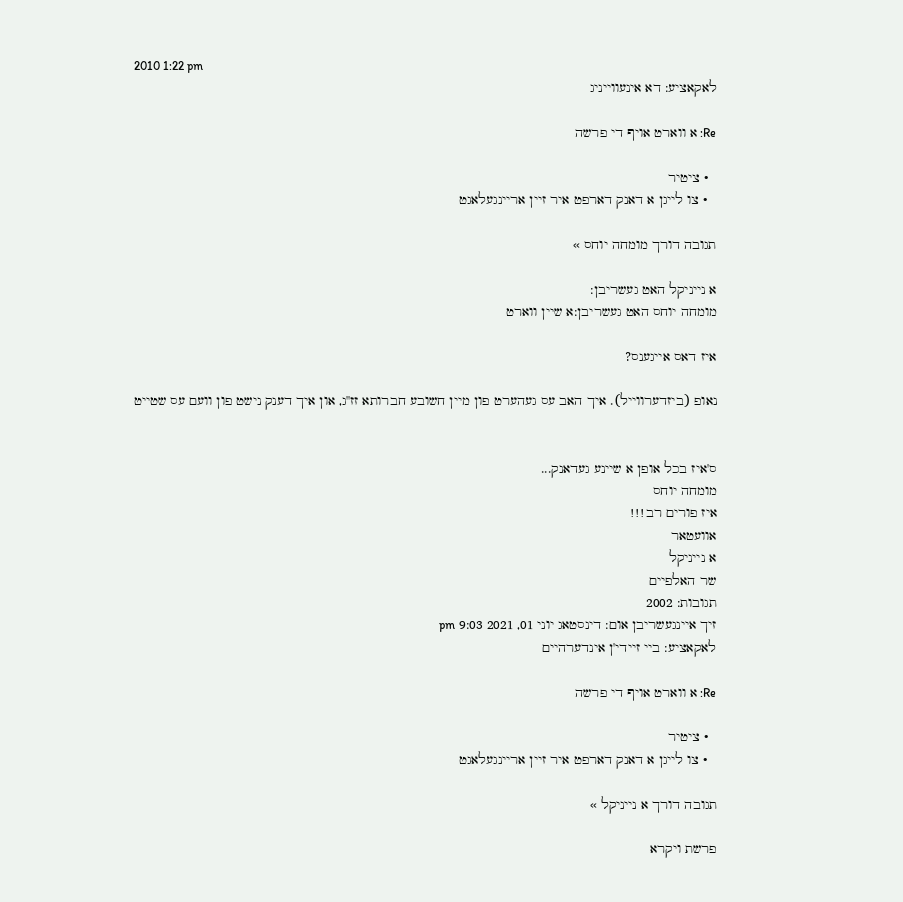2010 1:22 pm
לאקאציע: דא אינעווייניג

Re: א ווארט אויף די פרשה

  • ציטיר
  • צו לייגן א דאנק דארפט איר זיין אריינגעלאגט

תגובה דורך מומחה יוחס »

א נייניקל האט געשריבן:
מומחה יוחס האט געשריבן:א שיין ווארט

איז דאס אייגענס?

נאופ (ביזדערווייל). איך האב עס געהערט פון מיין חשובע חברותא זז''ג, און איך דענק נישט פון וועם עס שטייט


ס'איז בכל אופן א שיינע געדאנק...
מומחה יוחס
איז פורים רב!!!
אוועטאר
א נייניקל
שר האלפיים
תגובות: 2002
זיך איינגעשריבן אום: דינסטאג יוני 01, 2021 9:03 pm
לאקאציע: ביי זיידי'ן אינדערהיים

Re: א ווארט אויף די פרשה

  • ציטיר
  • צו לייגן א דאנק דארפט איר זיין אריינגעלאגט

תגובה דורך א נייניקל »

פרשת ויקרא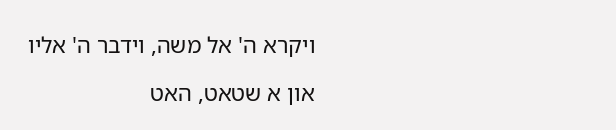ויקרא ה' אל משה, וידבר ה' אליו

און א שטאט, האט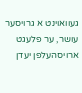געוואוינט א גרויסער עושר, ער פלעגט ארויסהעלפן יעדן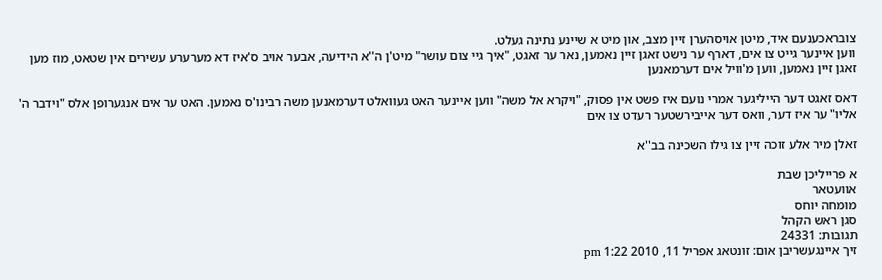צובראכענעם איד, מיטן אויסהערן זיין מצב, און מיט א שיינע נתינה געלט.
ווען איינער גייט צו אים, דארף ער נישט זאגן זיין נאמען, נאר ער זאגט, "איך גיי צום עושר" מיט'ן ה''א הידיעה, אבער אויב ס'איז דא מערערע עשירים אין שטאט, מוז מען זאגן זיין נאמען, ווען מ'וויל אים דערמאנען

דאס זאגט דער הייליגער אמרי נועם איז פשט אין פסוק, "ויקרא אל משה" ווען איינער האט געוואלט דערמאנען משה רבינו'ס נאמען. האט ער אים אנגערופן אלס "וידבר ה' אליו" ער איז דער, וואס דער אייבירשטער רעדט צו אים

זאלן מיר אלע זוכה זיין צו גילו השכינה בב''א

א פרייליכן שבת
אוועטאר
מומחה יוחס
סגן ראש הקהל
תגובות: 24331
זיך איינגעשריבן אום: זונטאג אפריל 11, 2010 1:22 pm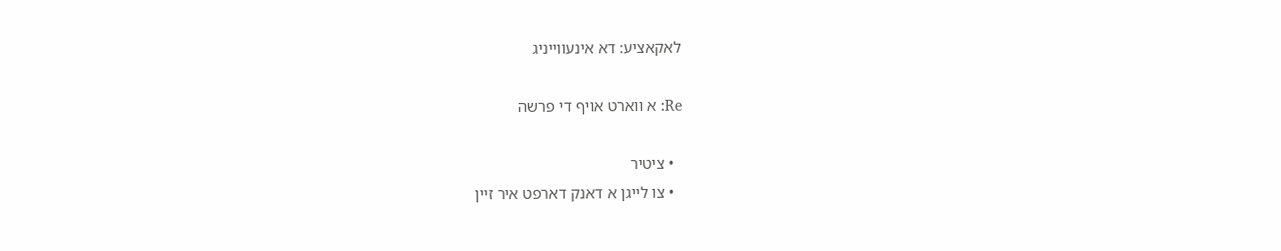לאקאציע: דא אינעווייניג

Re: א ווארט אויף די פרשה

  • ציטיר
  • צו לייגן א דאנק דארפט איר זיין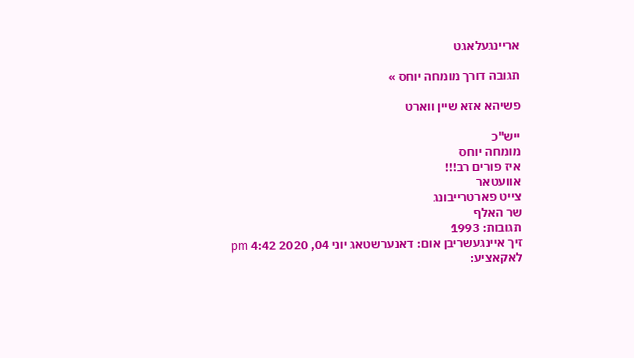אריינגעלאגט

תגובה דורך מומחה יוחס »

פשיהא אזא שיין ווארט

ייש"כ
מומחה יוחס
איז פורים רב!!!
אוועטאר
צייט פארטרייבונג
שר האלף
תגובות: 1993
זיך איינגעשריבן אום: דאנערשטאג יוני 04, 2020 4:42 pm
לאקאציע: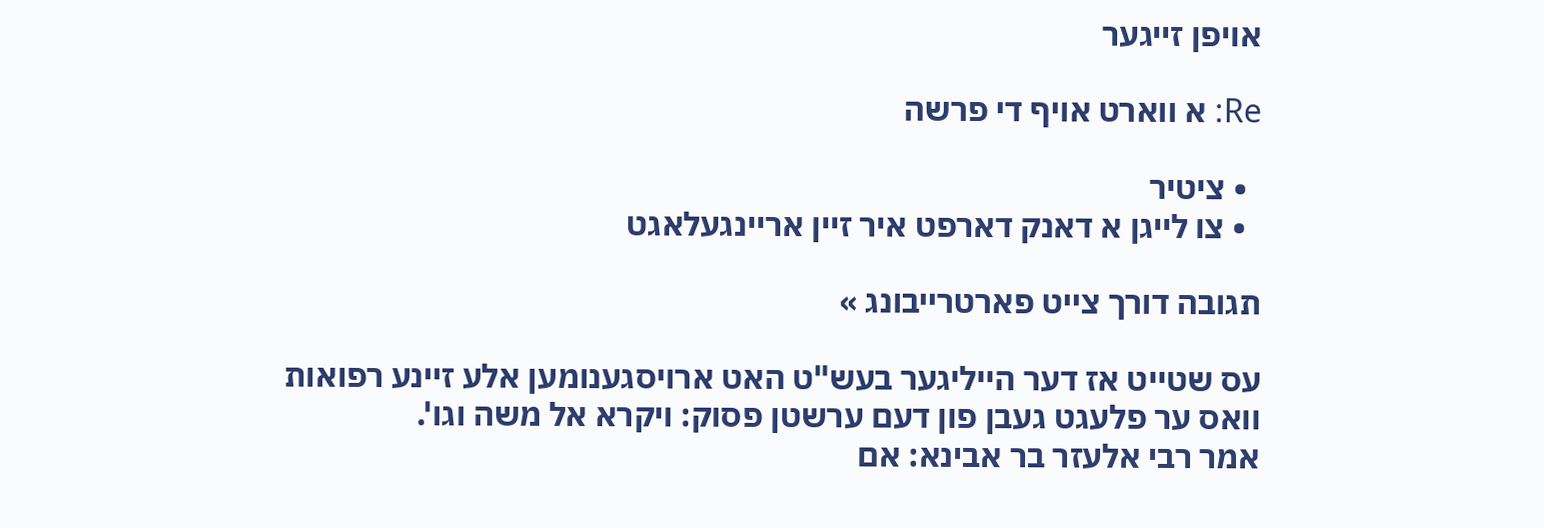אויפן זייגער

Re: א ווארט אויף די פרשה

  • ציטיר
  • צו לייגן א דאנק דארפט איר זיין אריינגעלאגט

תגובה דורך צייט פארטרייבונג »

עס שטייט אז דער הייליגער בעש"ט האט ארויסגענומען אלע זיינע רפואות וואס ער פלעגט געבן פון דעם ערשטן פסוק: ויקרא אל משה וגו'.
אמר רבי אלעזר בר אבינא: אם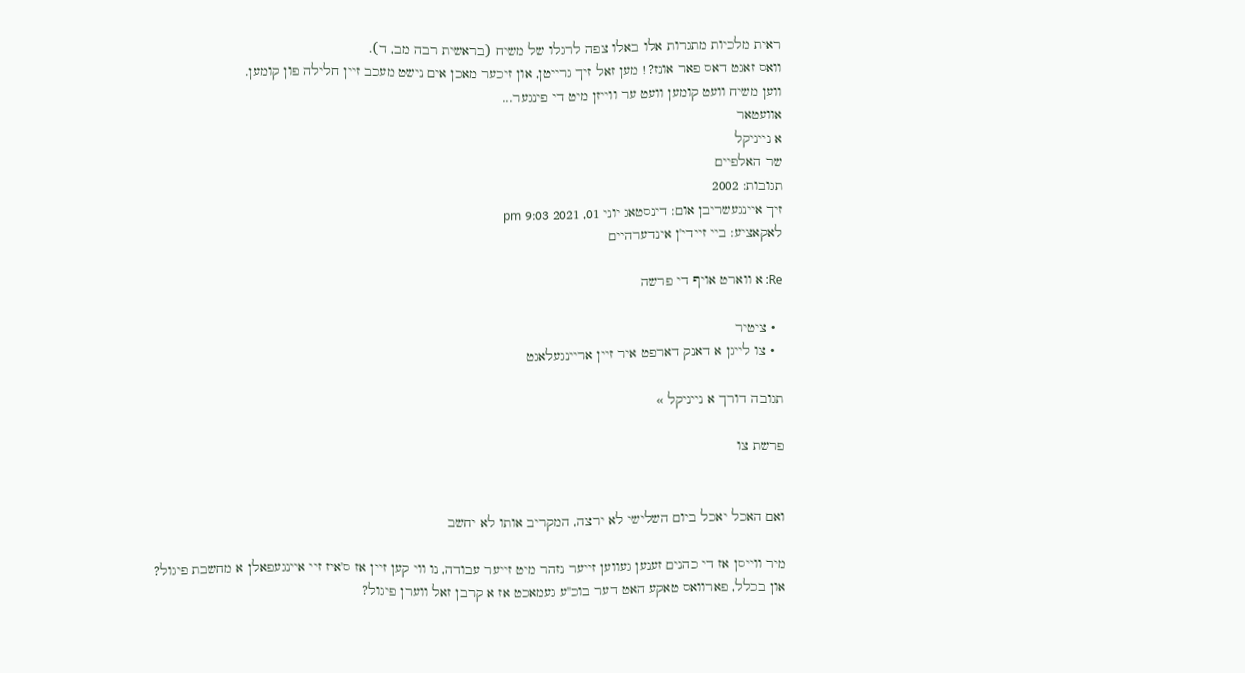ראית מלכיות מתגרות אלו באלו צפה לרגלו של משיח (בראשית רבה מב, ד).
וואס זאגט דאס פאר אונז?! מען זאל זיך גרייטן, און זיכער מאכן אים נישט מעכב זיין חלילה פון קומען.
ווען משיח וועט קומען וועט ער ווייזן מיט די פינגער...
אוועטאר
א נייניקל
שר האלפיים
תגובות: 2002
זיך איינגעשריבן אום: דינסטאג יוני 01, 2021 9:03 pm
לאקאציע: ביי זיידי'ן אינדערהיים

Re: א ווארט אויף די פרשה

  • ציטיר
  • צו לייגן א דאנק דארפט איר זיין אריינגעלאגט

תגובה דורך א נייניקל »

פרשת צו


ואם האכל יאכל ביום השלישי לא ירצה, המקריב אותו לא יחשב

מיר ווייסן אז די כהנים זענען געווען זייער נזהר מיט זייער עבודה, נו ווי קען זיין אז ס'איז זיי איינגעפאלן א מחשבת פיגול?
און בכלל, פארוואס טאקע האט דער בוכ''ע געמאכט אז א קרבן זאל ווערן פיגול?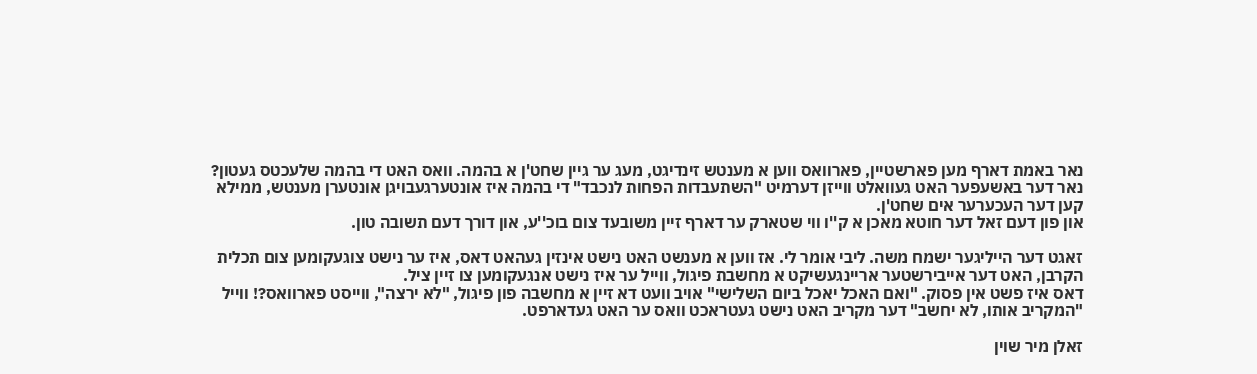נאר באמת דארף מען פארשטיין, פארוואס ווען א מענטש זינדיגט, מעג ער גיין שחט'ן א בהמה. וואס האט די בהמה שלעכטס געטון?
נאר דער באשעפער האט געוואלט ווייזן דערמיט "השתעבדות הפחות לנכבד" די בהמה איז אונטערגעבויגן אונטערן מענטש, ממילא קען דער העכערער אים שחט'ן.
און פון דעם זאל דער חוטא מאכן א ק''ו ווי שטארק ער דארף זיין משובעד צום בוכ''ע, און דורך דעם תשובה טון.

זאגט דער הייליגער ישמח משה. ליבי אומר לי. אז ווען א מענשט האט נישט אינזין געהאט דאס, איז ער נישט צוגעקומען צום תכלית הקרבן, האט דער אייבירשטער אריינגעשיקט א מחשבת פיגול, ווייל ער איז נישט אנגעקומען צו זיין ציל.
דאס איז פשט אין פסוק. "ואם האכל יאכל ביום השלישי" אויב וועט דא זיין א מחשבה פון פיגול, "לא ירצה", ווייסט פארוואס?! ווייל "המקריב אותו, לא יחשב" דער מקריב האט נישט געטראכט וואס ער האט געדארפט.

זאלן מיר שוין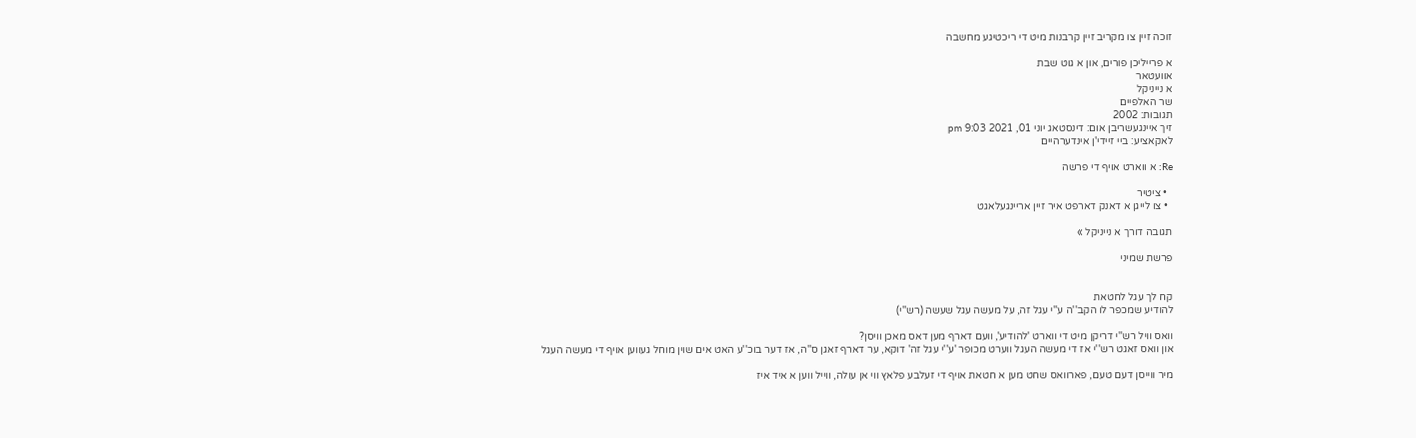זוכה זיין צו מקריב זיין קרבנות מיט די ריכטיגע מחשבה

א פרייליכן פורים, און א גוט שבת
אוועטאר
א נייניקל
שר האלפיים
תגובות: 2002
זיך איינגעשריבן אום: דינסטאג יוני 01, 2021 9:03 pm
לאקאציע: ביי זיידי'ן אינדערהיים

Re: א ווארט אויף די פרשה

  • ציטיר
  • צו לייגן א דאנק דארפט איר זיין אריינגעלאגט

תגובה דורך א נייניקל »

פרשת שמיני


קח לך עגל לחטאת
להודיע שמכפר לו הקב''ה ע''י עגל זה, על מעשה עגל שעשה (רש''י)

וואס וויל רש''י דריקן מיט די ווארט 'להודיע', וועם דארף מען דאס מאכן וויסן?
און וואס זאגט רש''י אז די מעשה העגל ווערט מכופר 'ע''י עגל זה' דוקא, ער דארף זאגן ס''ה, אז דער בוכ''ע האט אים שוין מוחל געווען אויף די מעשה העגל

מיר ווייסן דעם טעם, פארוואס שחט מען א חטאת אויף די זעלבע פלאץ ווי אן עולה, ווייל ווען א איד איז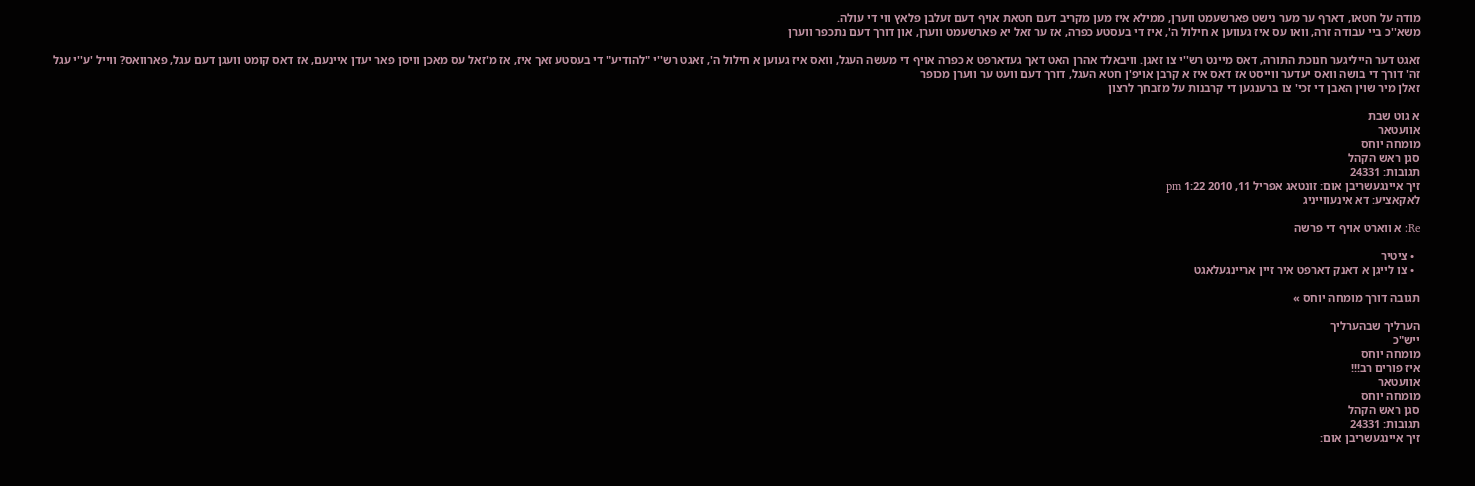מודה על חטאו, דארף ער מער נישט פארשעמט ווערן, ממילא איז מען מקריב דעם חטאת אויף דעם זעלבן פלאץ ווי די עולה.
משא''כ ביי עבודה זרה, וואו עס איז געווען א חילול ה', איז די בעסטע כפרה, אז ער זאל יא פארשעמט ווערן, און דורך דעם נתכפר ווערן

זאגט דער הייליגער חנוכת התורה, דאס מיינט רש''י צו זאגן. וויבאלד אהרן האט דאך געדארפט א כפרה אויף די מעשה העגל, וואס איז געוען א חילול ה', זאגט רש''י "להודיע" די בעסטע זאך איז, אז מ'זאל עס מאכן וויסן פאר יעדן איינעם, אז דאס קומט וועגן דעם עגל, פארוואס? ווייל 'ע''י עגל זה' דורך די בושה וואס יעדער ווייסט אז דאס איז א קרבן אויפ'ן חטא העגל, דורך דעם וועט ער ווערן מכופר
זאלן מיר שוין האבן די זכי' צו ברענגען די קרבנות על מזבחך לרצון

א גוט שבת
אוועטאר
מומחה יוחס
סגן ראש הקהל
תגובות: 24331
זיך איינגעשריבן אום: זונטאג אפריל 11, 2010 1:22 pm
לאקאציע: דא אינעווייניג

Re: א ווארט אויף די פרשה

  • ציטיר
  • צו לייגן א דאנק דארפט איר זיין אריינגעלאגט

תגובה דורך מומחה יוחס »

הערליך שבהערליך
ייש"כ
מומחה יוחס
איז פורים רב!!!
אוועטאר
מומחה יוחס
סגן ראש הקהל
תגובות: 24331
זיך איינגעשריבן אום: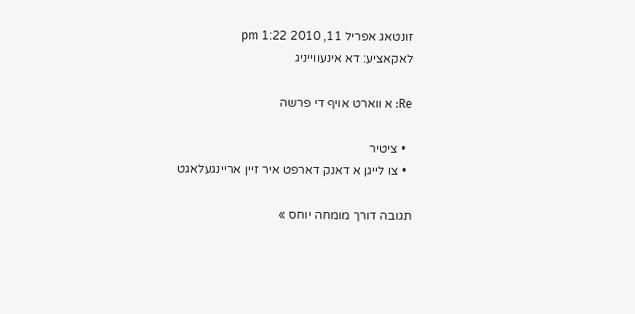זונטאג אפריל 11, 2010 1:22 pm
לאקאציע: דא אינעווייניג

Re: א ווארט אויף די פרשה

  • ציטיר
  • צו לייגן א דאנק דארפט איר זיין אריינגעלאגט

תגובה דורך מומחה יוחס »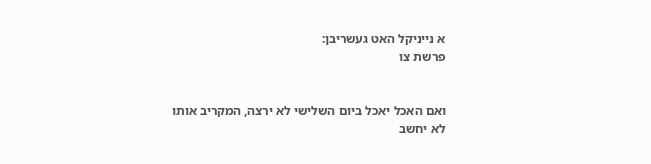א נייניקל האט געשריבן:
פרשת צו


ואם האכל יאכל ביום השלישי לא ירצה, המקריב אותו לא יחשב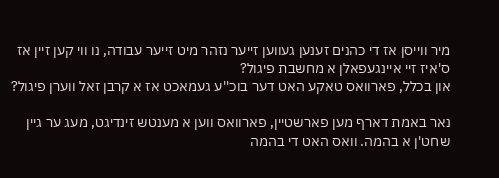מיר ווייסן אז די כהנים זענען געווען זייער נזהר מיט זייער עבודה, נו ווי קען זיין אז ס'איז זיי איינגעפאלן א מחשבת פיגול?
און בכלל, פארוואס טאקע האט דער בוכ''ע געמאכט אז א קרבן זאל ווערן פיגול?

נאר באמת דארף מען פארשטיין, פארוואס ווען א מענטש זינדיגט, מעג ער גיין שחט'ן א בהמה. וואס האט די בהמה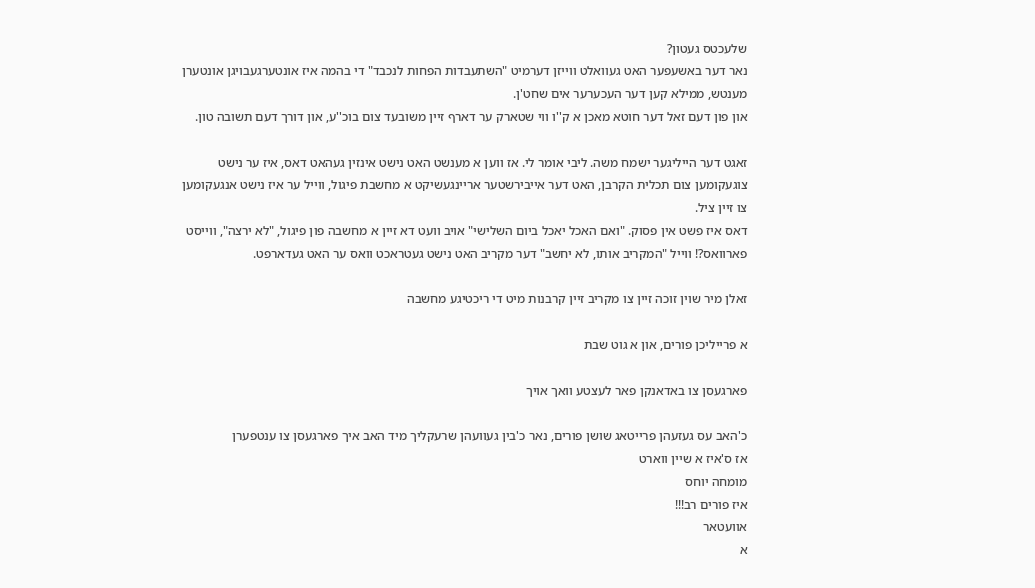שלעכטס געטון?
נאר דער באשעפער האט געוואלט ווייזן דערמיט "השתעבדות הפחות לנכבד" די בהמה איז אונטערגעבויגן אונטערן מענטש, ממילא קען דער העכערער אים שחט'ן.
און פון דעם זאל דער חוטא מאכן א ק''ו ווי שטארק ער דארף זיין משובעד צום בוכ''ע, און דורך דעם תשובה טון.

זאגט דער הייליגער ישמח משה. ליבי אומר לי. אז ווען א מענשט האט נישט אינזין געהאט דאס, איז ער נישט צוגעקומען צום תכלית הקרבן, האט דער אייבירשטער אריינגעשיקט א מחשבת פיגול, ווייל ער איז נישט אנגעקומען צו זיין ציל.
דאס איז פשט אין פסוק. "ואם האכל יאכל ביום השלישי" אויב וועט דא זיין א מחשבה פון פיגול, "לא ירצה", ווייסט פארוואס?! ווייל "המקריב אותו, לא יחשב" דער מקריב האט נישט געטראכט וואס ער האט געדארפט.

זאלן מיר שוין זוכה זיין צו מקריב זיין קרבנות מיט די ריכטיגע מחשבה

א פרייליכן פורים, און א גוט שבת

פארגעסן צו באדאנקן פאר לעצטע וואך אויך

כ'האב עס געזעהן פרייטאג שושן פורים, נאר כ'בין געוועהן שרעקליך מיד האב איך פארגעסן צו ענטפערן
אז ס'איז א שיין ווארט
מומחה יוחס
איז פורים רב!!!
אוועטאר
א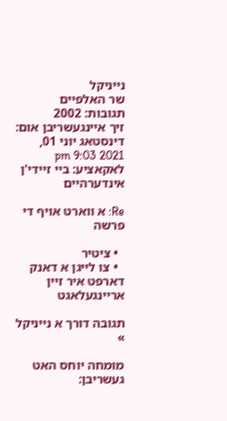נייניקל
שר האלפיים
תגובות: 2002
זיך איינגעשריבן אום: דינסטאג יוני 01, 2021 9:03 pm
לאקאציע: ביי זיידי'ן אינדערהיים

Re: א ווארט אויף די פרשה

  • ציטיר
  • צו לייגן א דאנק דארפט איר זיין אריינגעלאגט

תגובה דורך א נייניקל »

מומחה יוחס האט געשריבן: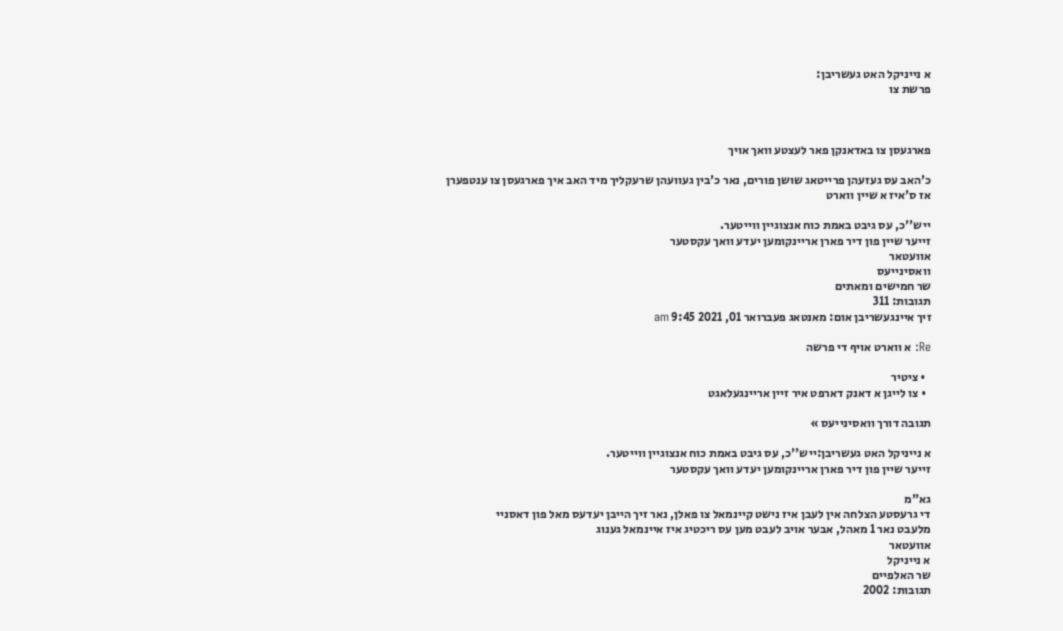א נייניקל האט געשריבן:
פרשת צו



פארגעסן צו באדאנקן פאר לעצטע וואך אויך

כ'האב עס געזעהן פרייטאג שושן פורים, נאר כ'בין געוועהן שרעקליך מיד האב איך פארגעסן צו ענטפערן
אז ס'איז א שיין ווארט

ייש''כ, עס גיבט באמת כוח אנצוגיין ווייטער.
זייער שיין פון דיר פארן אריינקומען יעדע וואך עקסטער
אוועטאר
וואסינייעס
שר חמישים ומאתים
תגובות: 311
זיך איינגעשריבן אום: מאנטאג פעברואר 01, 2021 9:45 am

Re: א ווארט אויף די פרשה

  • ציטיר
  • צו לייגן א דאנק דארפט איר זיין אריינגעלאגט

תגובה דורך וואסינייעס »

א נייניקל האט געשריבן:ייש''כ, עס גיבט באמת כוח אנצוגיין ווייטער.
זייער שיין פון דיר פארן אריינקומען יעדע וואך עקסטער

גא"מ
די גרעסטע הצלחה אין לעבן איז נישט קיינמאל צו פאלן, נאר זיך הייבן יעדעס מאל פון דאסניי
מלעבט נאר 1 מאהל, אבער אויב לעבט מען עס ריכטיג איז איינמאל גענוג
אוועטאר
א נייניקל
שר האלפיים
תגובות: 2002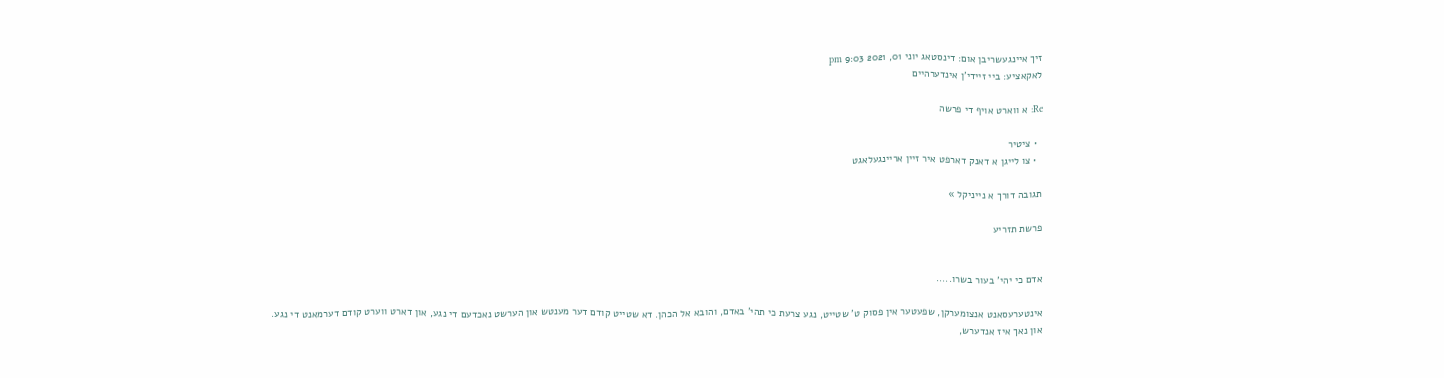זיך איינגעשריבן אום: דינסטאג יוני 01, 2021 9:03 pm
לאקאציע: ביי זיידי'ן אינדערהיים

Re: א ווארט אויף די פרשה

  • ציטיר
  • צו לייגן א דאנק דארפט איר זיין אריינגעלאגט

תגובה דורך א נייניקל »

פרשת תזריע


אדם כי יהי' בעור בשרו.....

אינטערעסאנט אנצומערקן, שפעטער אין פסוק ט' שטייט, נגע צרעת כי תהי' באדם, והובא אל הכהן. דא שטייט קודם דער מענטש און הערשט נאכדעם די נגע, און דארט ווערט קודם דערמאנט די נגע.
און נאך איז אנדערש,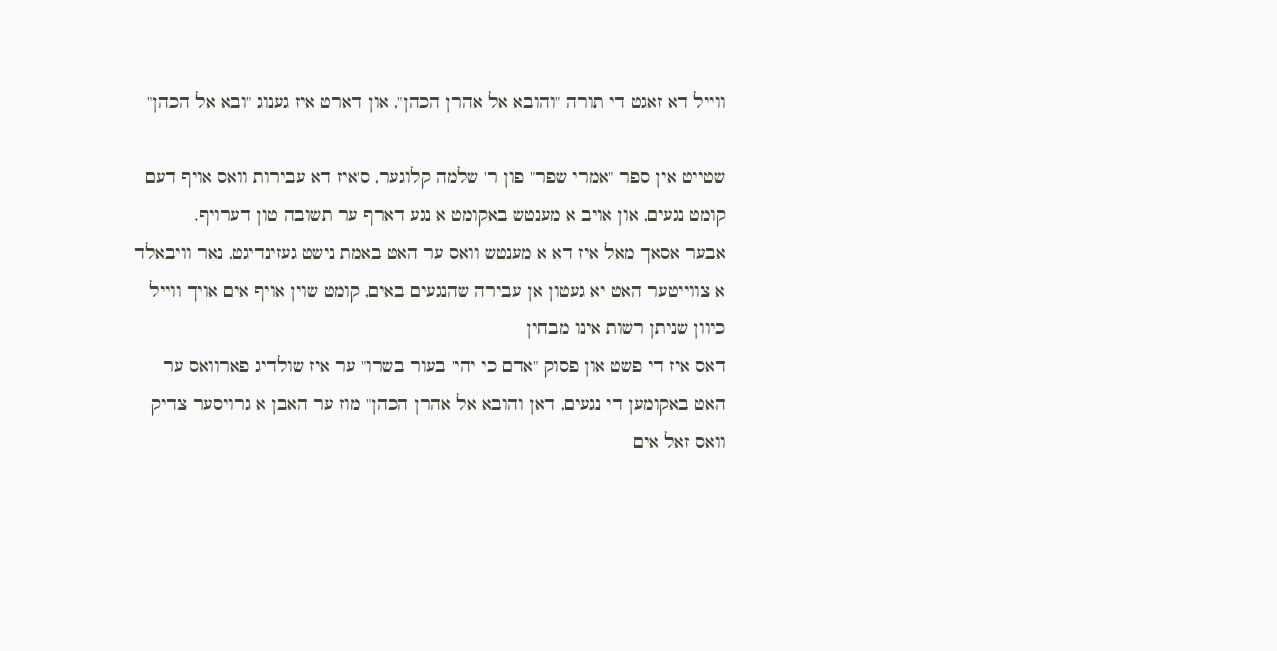ווייל דא זאגט די תורה "והובא אל אהרן הכהן", און דארט איז גענוג "ובא אל הכהן"

שטייט אין ספר "אמרי שפר" פון ר' שלמה קלוגער, ס'איז דא עבירות וואס אויף דעם קומט נגעים, און אויב א מענטש באקומט א נגע דארף ער תשובה טון דערויף.
אבער אסאך מאל איז דא א מענטש וואס ער האט באמת נישט געזינדיגט, נאר וויבאלד א צווייטער האט יא געטון אן עבירה שהנגעים באים, קומט שוין אויף אים אויך ווייל כיוון שניתן רשות אינו מבחין
דאס איז די פשט און פסוק "אדם כי יהי' בעור בשרו" ער איז שולדיג פארוואס ער האט באקומען די נגעים, דאן והובא אל אהרן הכהן" מוז ער האבן א גרויסער צדיק וואס זאל אים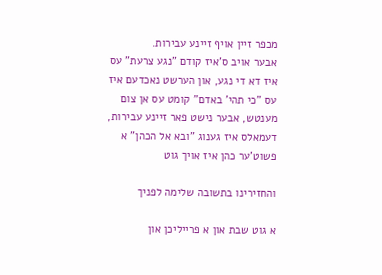מכפר זיין אויף זיינע עבירות.
אבער אויב ס'איז קודם "נגע צרעת" עס איז דא די נגע, און הערשט נאכדעם איז עס "כי תהי' באדם" קומט עס אן צום מענטש, אבער נישט פאר זיינע עבירות, דעמאלס איז גענוג "ובא אל הכהן" א פשוט'ער כהן איז אויך גוט

והחזירינו בתשובה שלימה לפניך

א גוט שבת און א פרייליכן און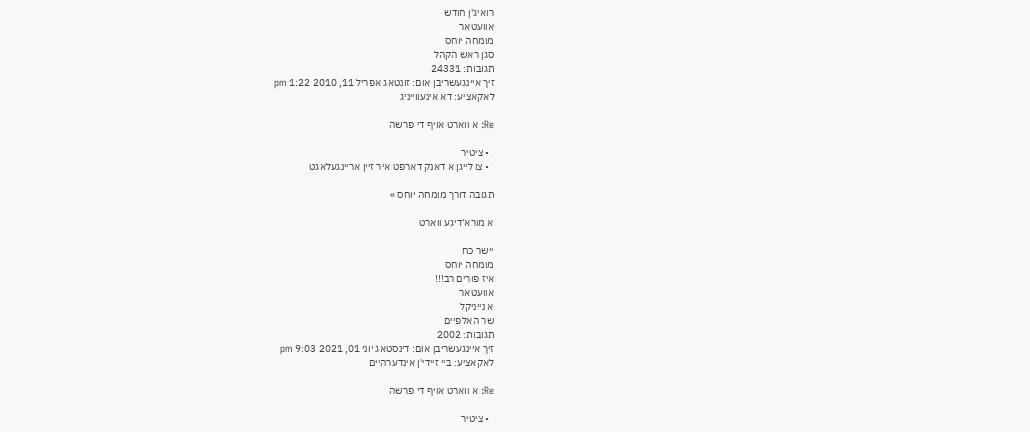רואיג'ן חודש
אוועטאר
מומחה יוחס
סגן ראש הקהל
תגובות: 24331
זיך איינגעשריבן אום: זונטאג אפריל 11, 2010 1:22 pm
לאקאציע: דא אינעווייניג

Re: א ווארט אויף די פרשה

  • ציטיר
  • צו לייגן א דאנק דארפט איר זיין אריינגעלאגט

תגובה דורך מומחה יוחס »

א מורא'דיגע ווארט

יישר כח
מומחה יוחס
איז פורים רב!!!
אוועטאר
א נייניקל
שר האלפיים
תגובות: 2002
זיך איינגעשריבן אום: דינסטאג יוני 01, 2021 9:03 pm
לאקאציע: ביי זיידי'ן אינדערהיים

Re: א ווארט אויף די פרשה

  • ציטיר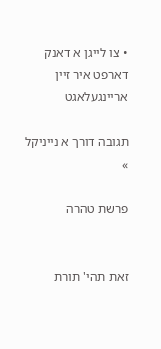• צו לייגן א דאנק דארפט איר זיין אריינגעלאגט

תגובה דורך א נייניקל »

פרשת טהרה


זאת תהי' תורת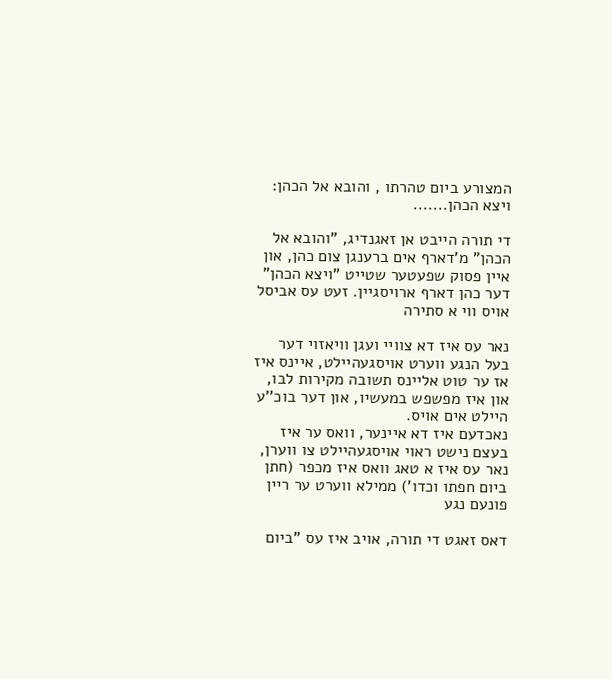המצורע ביום טהרתו , והובא אל הכהן: ויצא הכהן.......

די תורה הייבט אן זאגנדיג, "והובא אל הכהן" מ'דארף אים ברענגן צום כהן, און איין פסוק שפעטער שטייט "ויצא הכהן" דער כהן דארף ארויסגיין. זעט עס אביסל אויס ווי א סתירה

נאר עס איז דא צוויי ועגן וויאזוי דער בעל הנגע ווערט אויסגעהיילט, איינס איז אז ער טוט אליינס תשובה מקירות לבו, און איז מפשפש במעשיו, און דער בוכ''ע היילט אים אויס.
נאכדעם איז דא איינער, וואס ער איז בעצם נישט ראוי אויסגעהיילט צו ווערן, נאר עס איז א טאג וואס איז מכפר (חתן ביום חפתו וכדו') ממילא ווערט ער ריין פונעם נגע

דאס זאגט די תורה, אויב איז עס "ביום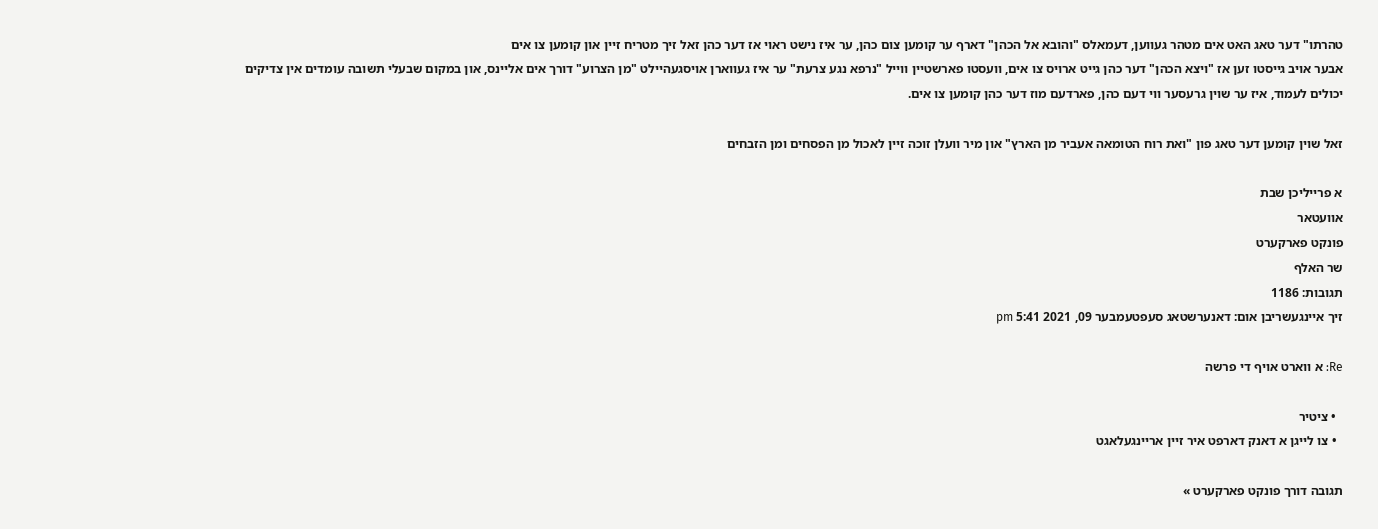טהרתו" דער טאג האט אים מטהר געווען, דעמאלס "והובא אל הכהן" דארף ער קומען צום כהן, ער איז נישט ראוי אז דער כהן זאל זיך מטריח זיין און קומען צו אים
אבער אויב גייסטו זען אז "ויצא הכהן" דער כהן גייט ארויס צו אים, וועסטו פארשטיין ווייל "נרפא נגע צרעת" ער איז געווארן אויסגעהיילט "מן הצרוע" דורך אים אליינס, און במקום שבעלי תשובה עומדים אין צדיקים יכולים לעמוד, איז ער שוין גרעסער ווי דעם כהן, פארדעם מוז דער כהן קומען צו אים.

זאל שוין קומען דער טאג פון "ואת רוח הטומאה אעביר מן הארץ" און מיר וועלן זוכה זיין לאכול מן הפסחים ומן הזבחים

א פרייליכן שבת
אוועטאר
פונקט פארקערט
שר האלף
תגובות: 1186
זיך איינגעשריבן אום: דאנערשטאג סעפטעמבער 09, 2021 5:41 pm

Re: א ווארט אויף די פרשה

  • ציטיר
  • צו לייגן א דאנק דארפט איר זיין אריינגעלאגט

תגובה דורך פונקט פארקערט »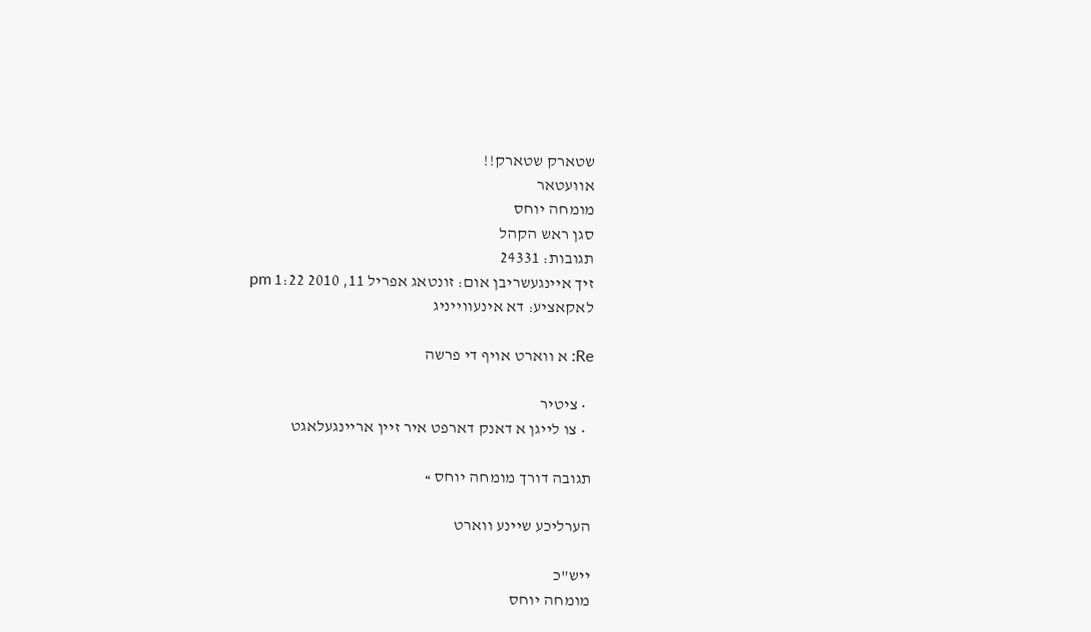שטארק שטארק!!
אוועטאר
מומחה יוחס
סגן ראש הקהל
תגובות: 24331
זיך איינגעשריבן אום: זונטאג אפריל 11, 2010 1:22 pm
לאקאציע: דא אינעווייניג

Re: א ווארט אויף די פרשה

  • ציטיר
  • צו לייגן א דאנק דארפט איר זיין אריינגעלאגט

תגובה דורך מומחה יוחס »

הערליכע שיינע ווארט

ייש"כ
מומחה יוחס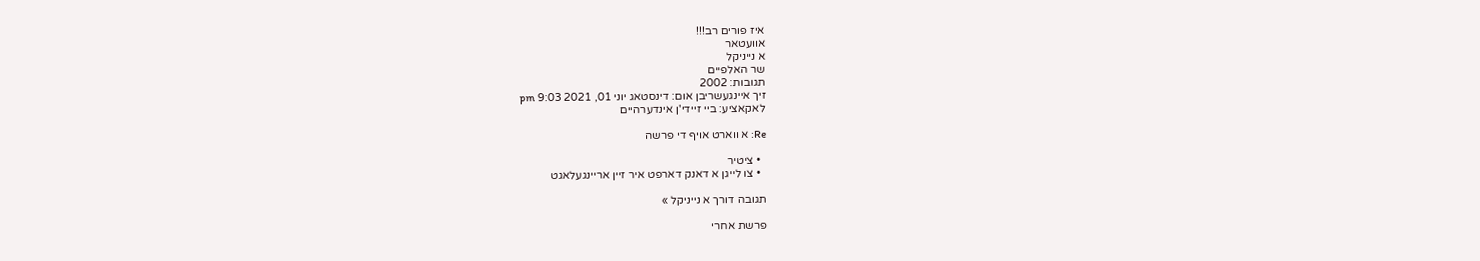איז פורים רב!!!
אוועטאר
א נייניקל
שר האלפיים
תגובות: 2002
זיך איינגעשריבן אום: דינסטאג יוני 01, 2021 9:03 pm
לאקאציע: ביי זיידי'ן אינדערהיים

Re: א ווארט אויף די פרשה

  • ציטיר
  • צו לייגן א דאנק דארפט איר זיין אריינגעלאגט

תגובה דורך א נייניקל »

פרשת אחרי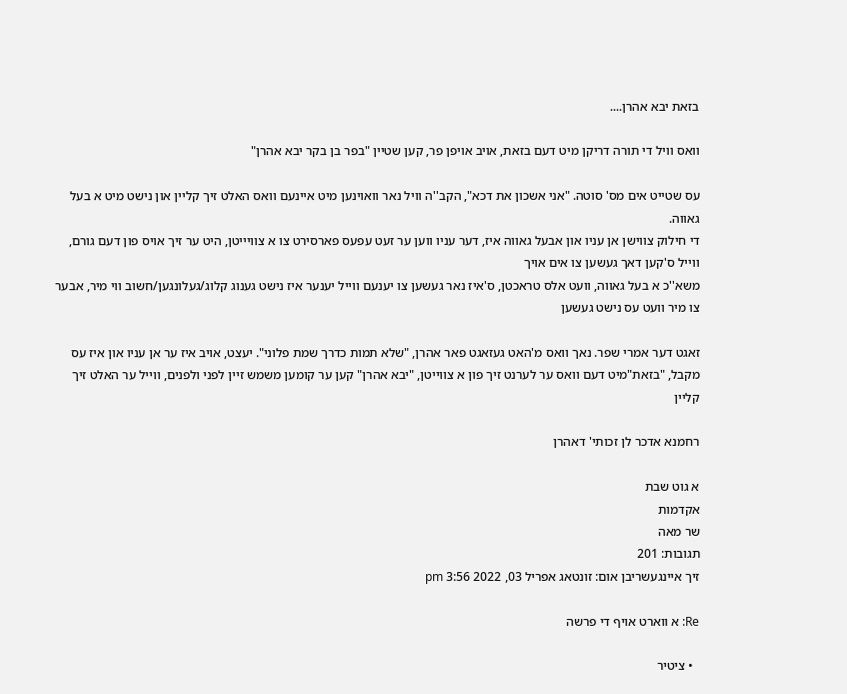בזאת יבא אהרן....

וואס וויל די תורה דריקן מיט דעם בזאת, אויב אויפן פר, קען שטיין "בפר בן בקר יבא אהרן"

עס שטייט אים מס' סוטה. "אני אשכון את דכא", הקב''ה וויל נאר וואוינען מיט איינעם וואס האלט זיך קליין און נישט מיט א בעל גאווה.
די חילוק צווישן אן עניו און אבעל גאווה איז, דער עניו ווען ער זעט עפעס פארסירט צו א צוויייטן, היט ער זיך אויס פון דעם גורם, ווייל ס'קען דאך געשען צו אים אויך
משא''כ א בעל גאווה, וועט אלס טראכטן, ס'איז נאר געשען צו יענעם ווייל יענער איז נישט גענוג קלוג/געלונגען/חשוב ווי מיר, אבער צו מיר וועט עס נישט געשען

זאגט דער אמרי שפר. נאך וואס מ'האט געזאגט פאר אהרן, "שלא תמות כדרך שמת פלוני". יעצט, אויב איז ער אן עניו און איז עס מקבל, "בזאת"מיט דעם וואס ער לערנט זיך פון א צווייטן, "יבא אהרן" קען ער קומען משמש זיין לפני ולפנים, ווייל ער האלט זיך קליין

רחמנא אדכר לן זכותי' דאהרן

א גוט שבת
אקדמות
שר מאה
תגובות: 201
זיך איינגעשריבן אום: זונטאג אפריל 03, 2022 3:56 pm

Re: א ווארט אויף די פרשה

  • ציטיר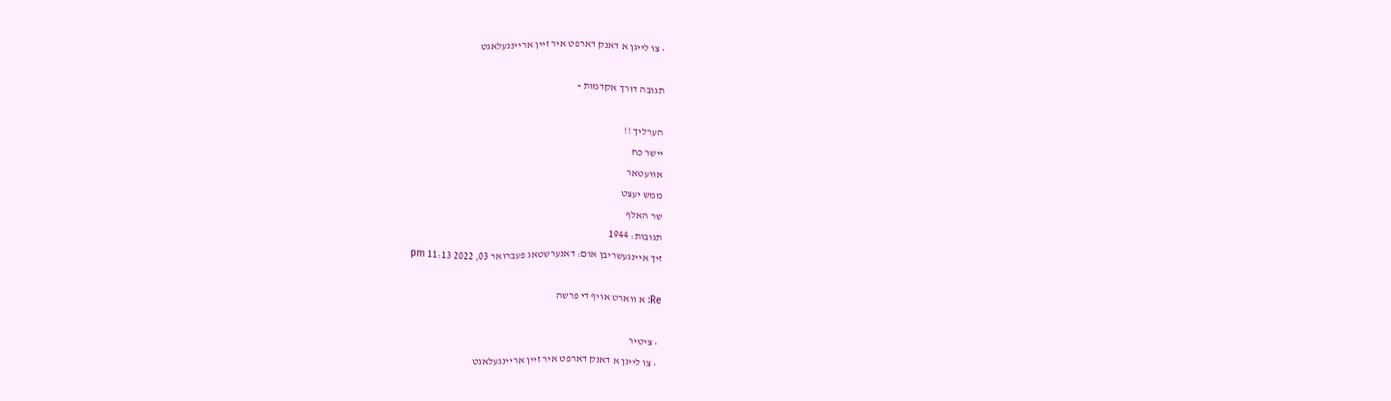• צו לייגן א דאנק דארפט איר זיין אריינגעלאגט

תגובה דורך אקדמות »

הערליך !!
יישר כח
אוועטאר
ממש יעצט
שר האלף
תגובות: 1944
זיך איינגעשריבן אום: דאנערשטאג פעברואר 03, 2022 11:13 pm

Re: א ווארט אויף די פרשה

  • ציטיר
  • צו לייגן א דאנק דארפט איר זיין אריינגעלאגט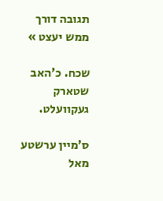תגובה דורך ממש יעצט »

שכח. כ'האב שטארק געקוועלט.

ס'מיין ערשטע מאל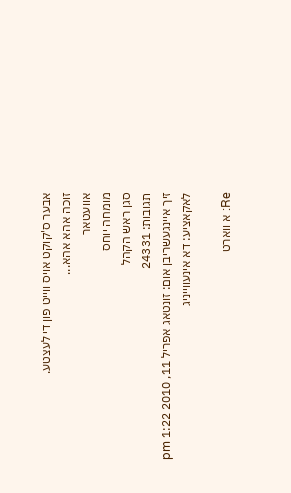אבער ס'קוקט אויס ווייט פון די לעצטע.
זוכה אהא אהא...
אוועטאר
מומחה יוחס
סגן ראש הקהל
תגובות: 24331
זיך איינגעשריבן אום: זונטאג אפריל 11, 2010 1:22 pm
לאקאציע: דא אינעווייניג

Re: א ווארט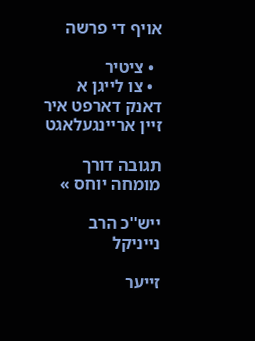אויף די פרשה

  • ציטיר
  • צו לייגן א דאנק דארפט איר זיין אריינגעלאגט

תגובה דורך מומחה יוחס »

ייש''כ הרב נייניקל

זייער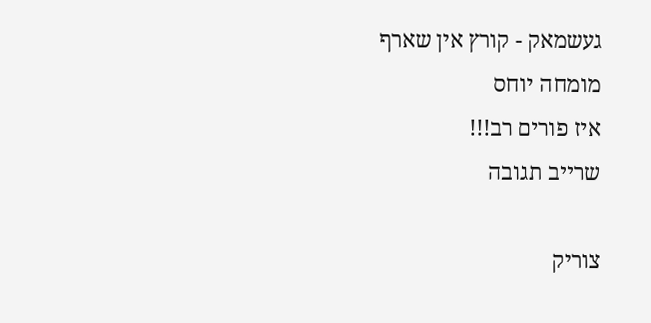געשמאק - קורץ אין שארף
מומחה יוחס
איז פורים רב!!!
שרייב תגובה

צוריק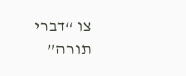צו “דברי תורה”